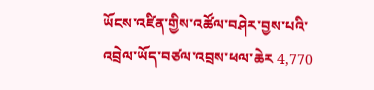ཡོངས་འཛིན་གྱིས་འཚོལ་བཤེར་བྱས་པའི་འབྲེལ་ཡོད་བཙལ་འབྲས་ཕལ་ཆེར 4,770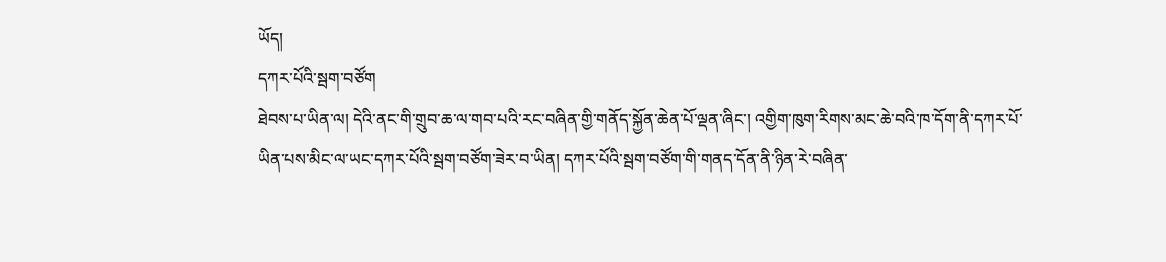ཡོད།
དཀར་པོའི་སྦག་བཙོག
ཐེབས་པ་ཡིན་ལ། དེའི་ནང་གི་གྲུབ་ཆ་ལ་གབ་པའི་རང་བཞིན་གྱི་གནོད་སྐྱོན་ཆེན་པོ་ལྡན་ཞིང་། འགྱིག་ཁུག་རིགས་མང་ཆེ་བའི་ཁ་དོག་ནི་དཀར་པོ་ཡིན་པས་མིང་ལ་ཡང་དཀར་པོའི་སྦག་བཙོག་ཟེར་བ་ཡིན། དཀར་པོའི་སྦག་བཙོག་གི་གནད་དོན་ནི་ཉིན་རེ་བཞིན་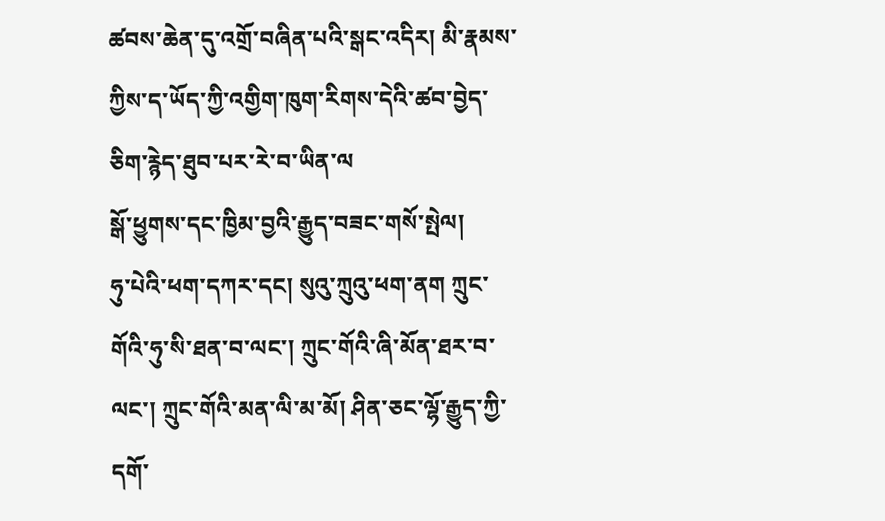ཚབས་ཆེན་དུ་འགྲོ་བཞིན་པའི་སྒང་འདིར། མི་རྣམས་ཀྱིས་ད་ཡོད་ཀྱི་འགྱིག་ཁུག་རིགས་དེའི་ཚབ་བྱེད་ཅིག་རྙེད་ཐུབ་པར་རེ་བ་ཡིན་ལ
སྒོ་ཕྱུགས་དང་ཁྱིམ་བྱའི་རྒྱུད་བཟང་གསོ་སྤེལ།
ཧུ་པེའི་ཕག་དཀར་དང། སུའུ་ཀྲུའུ་ཕག་ནག ཀྲུང་གོའི་ཧུ་སི་ཐན་བ་ལང་། ཀྲུང་གོའི་ཞི་མོན་ཐར་བ་ལང་། ཀྲུང་གོའི་མན་ལི་མ་མོ། ཤིན་ཅང་ལྷོ་རྒྱུད་ཀྱི་དགོ་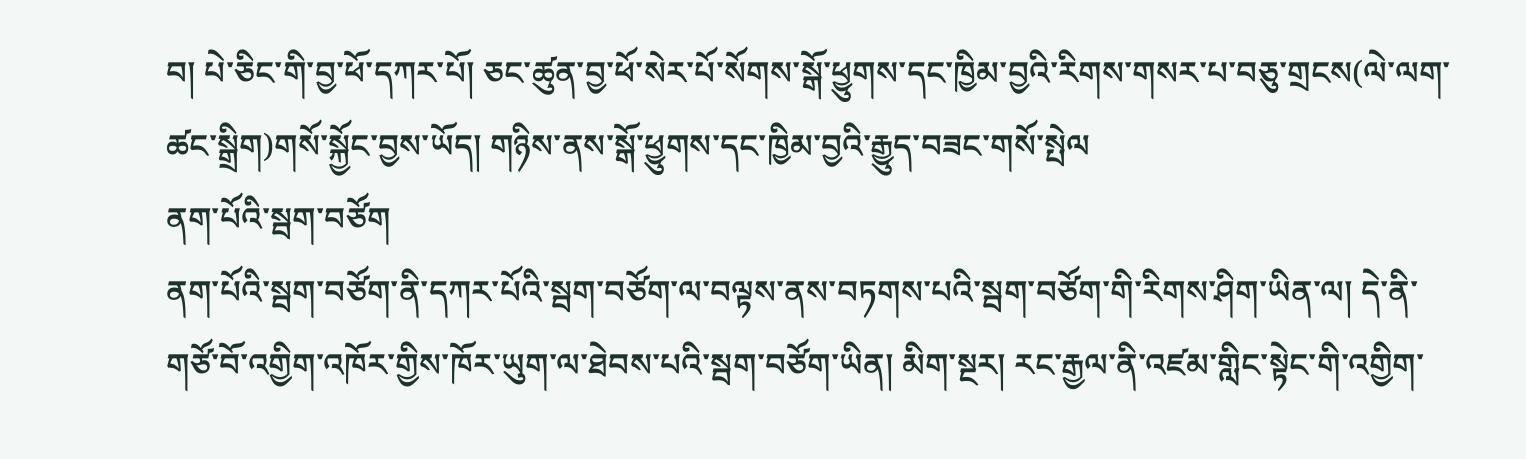བ། པེ་ཅིང་གི་བྱ་ཕོ་དཀར་པོ། ཅང་ཚུན་བྱ་ཕོ་སེར་པོ་སོགས་སྒོ་ཕྱུགས་དང་ཁྱིམ་བྱའི་རིགས་གསར་པ་བཅུ་གྲངས(ལེ་ལག་ཚང་སྒྲིག)གསོ་སྐྱོང་བྱས་ཡོད། གཉིས་ནས་སྒོ་ཕྱུགས་དང་ཁྱིམ་བྱའི་རྒྱུད་བཟང་གསོ་སྤེལ
ནག་པོའི་སྦག་བཙོག
ནག་པོའི་སྦག་བཙོག་ནི་དཀར་པོའི་སྦག་བཙོག་ལ་བལྟས་ནས་བཏགས་པའི་སྦག་བཙོག་གི་རིགས་ཤིག་ཡིན་ལ། དེ་ནི་གཙོ་བོ་འགྱིག་འཁོར་གྱིས་ཁོར་ཡུག་ལ་ཐེབས་པའི་སྦག་བཙོག་ཡིན། མིག་སྔར། རང་རྒྱལ་ནི་འཛམ་གླིང་སྟེང་གི་འགྱིག་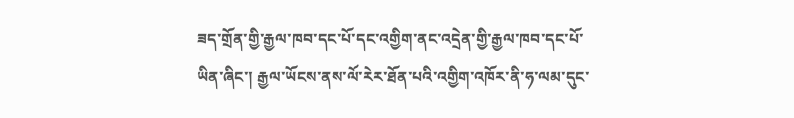ཟད་གྲོན་གྱི་རྒྱལ་ཁབ་དང་པོ་དང་འགྱིག་ནང་འདྲེན་གྱི་རྒྱལ་ཁབ་དང་པོ་ཡིན་ཞིང་། རྒྱལ་ཡོངས་ནས་ལོ་རེར་ཐོན་པའི་འགྱིག་འཁོར་ནི་ཧ་ལམ་དུང་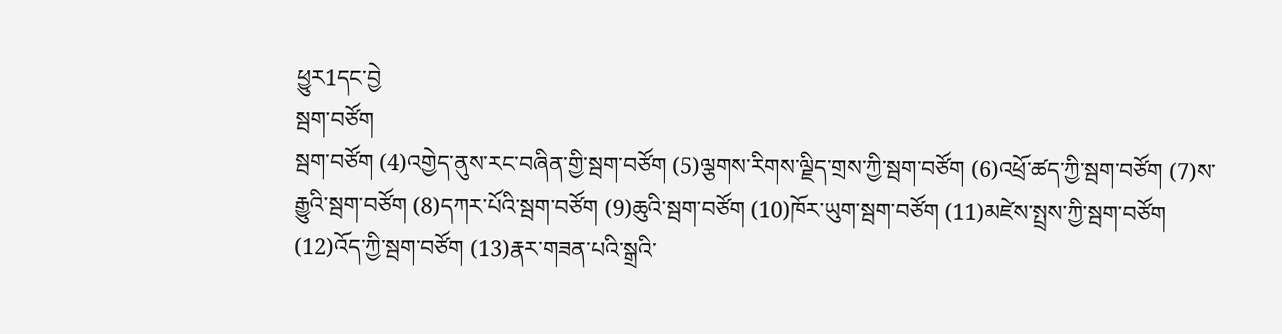ཕྱུར1དང་བྱེ
སྦག་བཙོག
སྦག་བཙོག (4)འགྱེད་ནུས་རང་བཞིན་གྱི་སྦག་བཙོག (5)ལྕགས་རིགས་ལྗིད་གྲས་ཀྱི་སྦག་བཙོག (6)འཕྲོ་ཚད་ཀྱི་སྦག་བཙོག (7)ས་རྒྱུའི་སྦག་བཙོག (8)དཀར་པོའི་སྦག་བཙོག (9)ཆུའི་སྦག་བཙོག (10)ཁོར་ཡུག་སྦག་བཙོག (11)མཛེས་སྤྲས་ཀྱི་སྦག་བཙོག (12)འོད་ཀྱི་སྦག་བཙོག (13)རྣར་གཟན་པའི་སྒྲའི་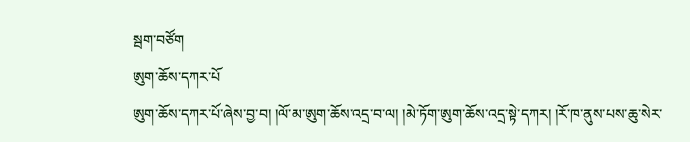སྦག་བཙོག
ཨུག་ཆོས་དཀར་པོ
ཨུག་ཆོས་དཀར་པོ་ཞེས་བྱ་བ། །ལོ་མ་ཨུག་ཆོས་འདྲ་བ་ལ། །མེ་ཏོག་ཨུག་ཆོས་འདྲ་སྟེ་དཀར། །རོ་ཁ་ནུས་པས་ཆུ་སེར་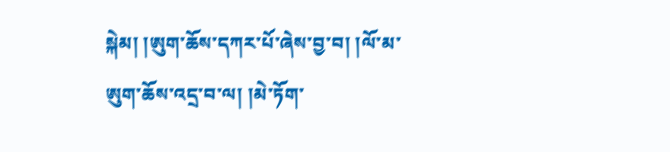སྐེམ། །ཨུག་ཆོས་དཀར་པོ་ཞེས་བྱ་བ། །ལོ་མ་ཨུག་ཆོས་འདྲ་བ་ལ། །མེ་ཏོག་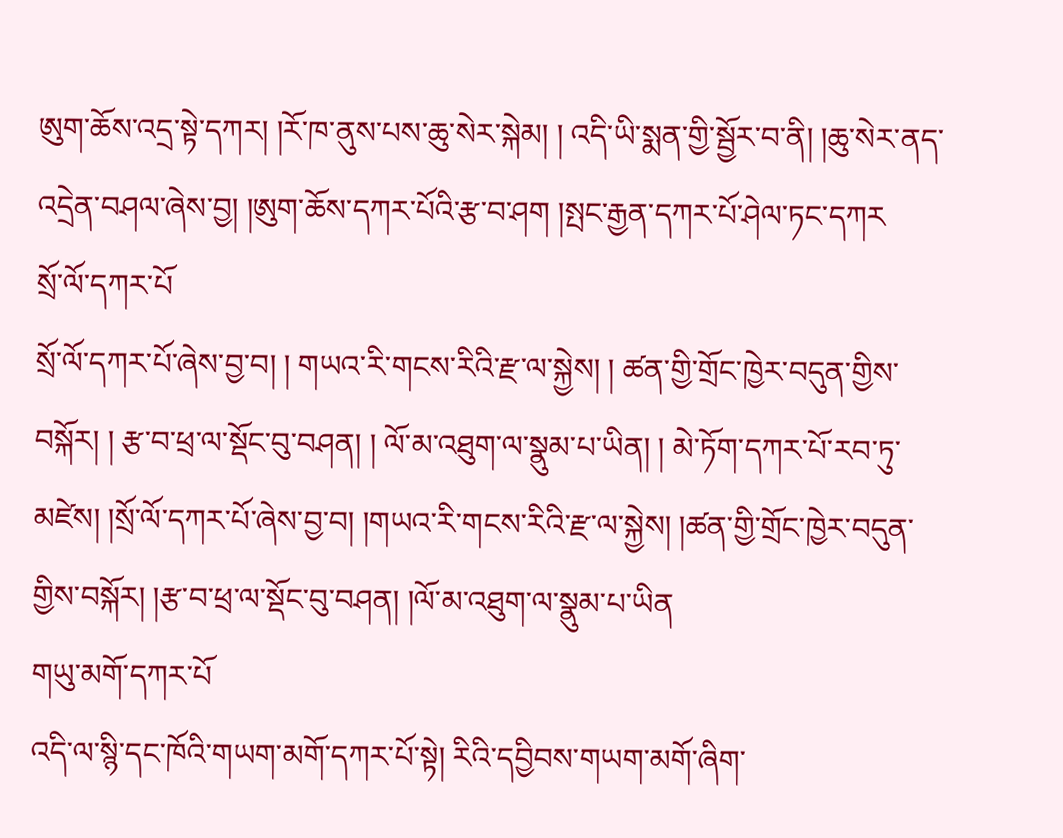ཨུག་ཆོས་འདྲ་སྟེ་དཀར། །རོ་ཁ་ནུས་པས་ཆུ་སེར་སྐེམ། ། འདི་ཡི་སྨན་གྱི་སྦྱོར་བ་ནི། །ཆུ་སེར་ནད་འདྲེན་བཤལ་ཞེས་བྱ། །ཨུག་ཆོས་དཀར་པོའི་རྩ་བ་ཤག །སྤང་རྒྱན་དཀར་པོ་ཤེལ་ཏང་དཀར
སྲོ་ལོ་དཀར་པོ
སྲོ་ལོ་དཀར་པོ་ཞེས་བྱ་བ། ། གཡའ་རི་གངས་རིའི་རྫ་ལ་སྐྱེས། ། ཚན་གྱི་གྲོང་ཁྱེར་བདུན་གྱིས་བསྐོར། ། རྩ་བ་ཕྲ་ལ་སྡོང་བུ་བཤན། ། ལོ་མ་འཐུག་ལ་སྣུམ་པ་ཡིན། ། མེ་ཏོག་དཀར་པོ་རབ་ཏུ་མཛེས། །སྲོ་ལོ་དཀར་པོ་ཞེས་བྱ་བ། །གཡའ་རི་གངས་རིའི་རྫ་ལ་སྐྱེས། །ཚན་གྱི་གྲོང་ཁྱེར་བདུན་གྱིས་བསྐོར། །རྩ་བ་ཕྲ་ལ་སྡོང་བུ་བཤན། །ལོ་མ་འཐུག་ལ་སྣུམ་པ་ཡིན
གཡུ་མགོ་དཀར་པོ
འདི་ལ་སྙི་དང་ཁོའི་གཡག་མགོ་དཀར་པོ་སྟེ། རིའི་དབྱིབས་གཡག་མགོ་ཞིག་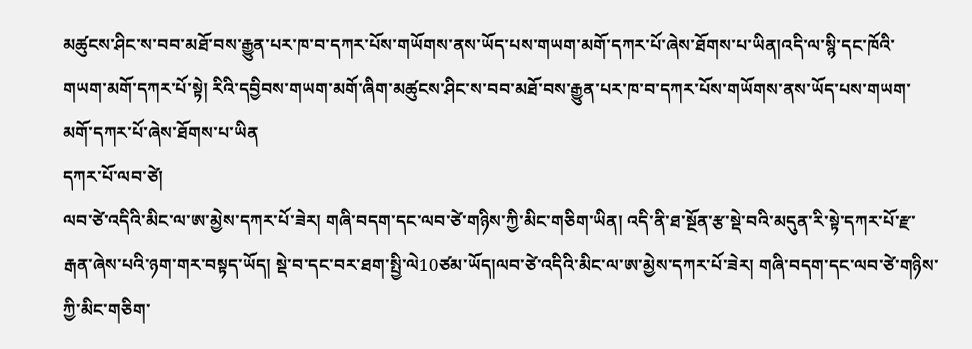མཚུངས་ཤིང་ས་བབ་མཐོ་བས་རྒྱུན་པར་ཁ་བ་དཀར་པོས་གཡོགས་ནས་ཡོད་པས་གཡག་མགོ་དཀར་པོ་ཞེས་ཐོགས་པ་ཡིན།འདི་ལ་སྙི་དང་ཁོའི་གཡག་མགོ་དཀར་པོ་སྟེ། རིའི་དབྱིབས་གཡག་མགོ་ཞིག་མཚུངས་ཤིང་ས་བབ་མཐོ་བས་རྒྱུན་པར་ཁ་བ་དཀར་པོས་གཡོགས་ནས་ཡོད་པས་གཡག་མགོ་དཀར་པོ་ཞེས་ཐོགས་པ་ཡིན
དཀར་པོ་ལབ་ཙེ།
ལབ་ཙེ་འདིའི་མིང་ལ་ཨ་མྱེས་དཀར་པོ་ཟེར། གཞི་བདག་དང་ལབ་ཙེ་གཉིས་ཀྱི་མིང་གཅིག་ཡིན། འདི་ནི་ཐ་སྔོན་རྩ་སྡེ་བའི་མདུན་རི་སྟེ་དཀར་པོ་རྫ་རྒན་ཞེས་པའི་ཉག་གར་བསྟད་ཡོད། སྡེ་བ་དང་བར་ཐག་སྤྱི་ལེ10ཙམ་ཡོད།ལབ་ཙེ་འདིའི་མིང་ལ་ཨ་མྱེས་དཀར་པོ་ཟེར། གཞི་བདག་དང་ལབ་ཙེ་གཉིས་ཀྱི་མིང་གཅིག་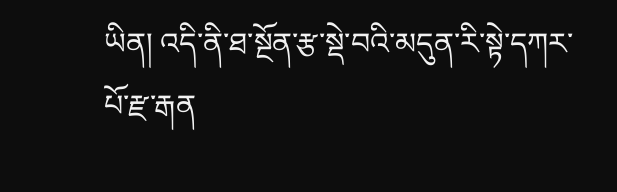ཡིན། འདི་ནི་ཐ་སྔོན་རྩ་སྡེ་བའི་མདུན་རི་སྟེ་དཀར་པོ་རྫ་རྒན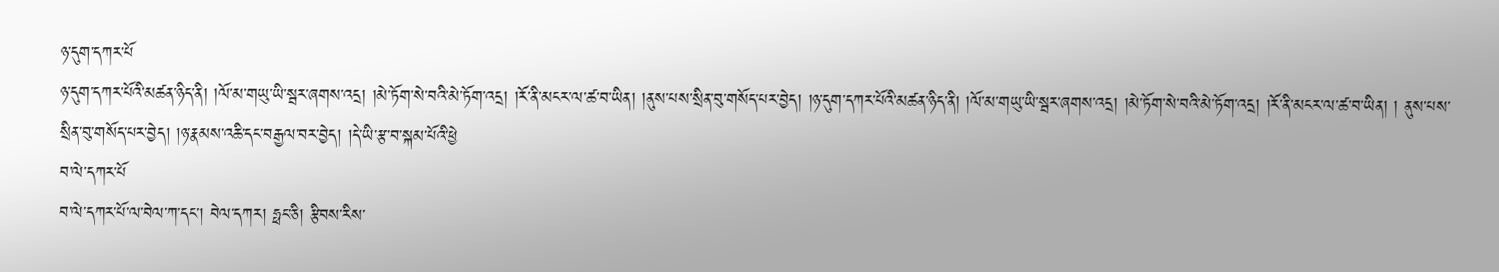ཉ་དུག་དཀར་པོ
ཉ་དུག་དཀར་པོའི་མཚན་ཉིད་ནི། །ལོ་མ་གཡུ་ཡི་སྦར་ཞགས་འདྲ། །མེ་ཏོག་སེ་བའི་མེ་ཏོག་འདྲ། །རོ་ནི་མངར་ལ་ཚ་བ་ཡིན། །ནུས་པས་སྲིན་བུ་གསོད་པར་བྱེད། །ཉ་དུག་དཀར་པོའི་མཚན་ཉིད་ནི། །ལོ་མ་གཡུ་ཡི་སྦར་ཞགས་འདྲ། །མེ་ཏོག་སེ་བའི་མེ་ཏོག་འདྲ། །རོ་ནི་མངར་ལ་ཚ་བ་ཡིན། ། ནུས་པས་སྲིན་བུ་གསོད་པར་བྱེད། །ཉ་རྣམས་འཆི་དང་བརྒྱལ་བར་བྱེད། །དེ་ཡི་རྩ་བ་སྐམ་པོའི་ཕྱེ
བ་ལེ་དཀར་པོ
བ་ལེ་དཀར་པོ་ལ་བེལ་ཀ་དང་། བེལ་དཀར། ཧྥང་ཅི། རྩིབས་རིས་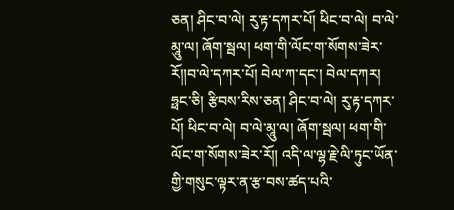ཅན། ཤིང་བ་ལེ། རུ་རྟ་དཀར་པོ། ཕིང་བ་ལེ། བ་ལེ་མཱུ་ལ། ཞོག་སྦལ། ཕག་གི་ལོང་ག་སོགས་ཟེར་རོ༎བ་ལེ་དཀར་པོ། བེལ་ཀ་དང་། བེལ་དཀར། ཧྥང་ཅི། རྩིབས་རིས་ཅན། ཤིང་བ་ལེ། རུ་རྟ་དཀར་པོ། ཕིང་བ་ལེ། བ་ལེ་མཱུ་ལ། ཞོག་སྦལ། ཕག་གི་ལོང་ག་སོགས་ཟེར་རོ༎ འདི་ལ་ལྷ་རྗེ་ལི་ཏུང་ཡོན་གྱི་གསུང་ལྟར་ན་རྩ་བས་ཚད་པའི་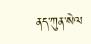ནད་ཀུན་སེལ